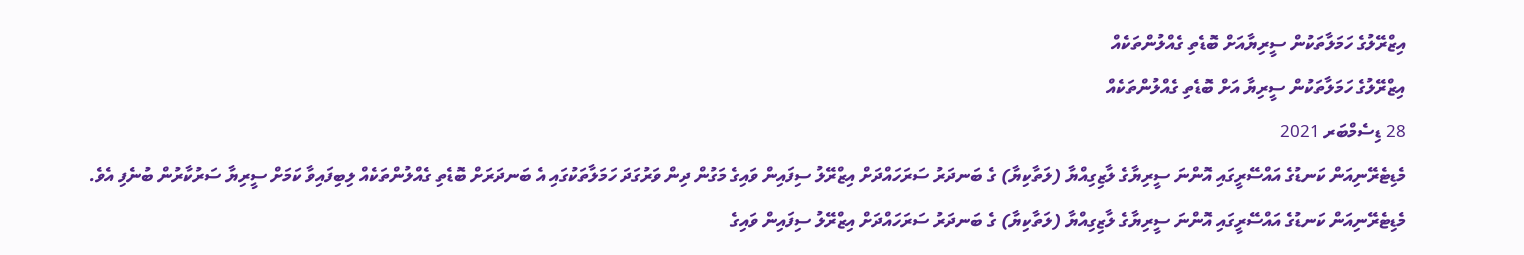އިޒްރޭލުގެ ހަމަލާތަކުން ސީރިޔާއަށް ބޮޑެތި ގެއްލުންތަކެއް
އިޒްރޭލުގެ ހަމަލާތަކުން ސީރިޔާ އަށް ބޮޑެތި ގެއްލުންތަކެއް
28 ޑިސެމްބަރ 2021
މެޑިޓެރޭނިއަން ކަނޑުގެ އައްސޭރީގައި އޮންނަ ސީރިޔާގެ ލާޒިގިއްޔާ (ލަތާކިޔާ) ގެ ބަނދަރު ސަރަހައްދަށް އިޒްރޭލު ސިފައިން ވައިގެ މަގުން ދިން ވަރުގަދަ ހަމަލާތަކުގައި އެ ބަނދަރަށް ބޮޑެތި ގެއްލުންތަކެއް ލިބިފައިވާ ކަމަށް ސީރިޔާ ސަރުކާރުން ބުނެފި އެވެ.
މެޑިޓެރޭނިއަން ކަނޑުގެ އައްސޭރީގައި އޮންނަ ސީރިޔާގެ ލާޒިގިއްޔާ (ލަތާކިޔާ) ގެ ބަނދަރު ސަރަހައްދަށް އިޒްރޭލު ސިފައިން ވައިގެ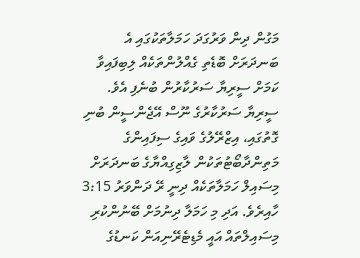މަގުން ދިން ވަރުގަދަ ހަމަލާތަކުގައި އެ ބަނދަރަށް ބޮޑެތި ގެއްލުންތަކެއް ލިބިފައިވާ ކަމަށް ސީރިޔާ ސަރުކާރުން ބުނެފި އެވެ.
ސީރިޔާ ސަރުކާރުގެ ނޫސް އޭޖެންސީން ބުނި ގޮތުގައި، އިޒްރޭލުގެ ވައިގެ ސިފައިންގެ މަތިންދާބޯޓުތަކުން ލާޒިގިއްޔާގެ ބަނދަރަށް މިސައިލް ހަމަލާތަކެއް ދިނީ ރޭ ދަންވަރު 3:15 ހާއިރެވެ. އަދި މި ހަމަލާ ދިނުމަށް ބޭނުންކުރި މިސައިލްތައް އައީ މެޑިޓެރޭނިއަން ކަނޑުގެ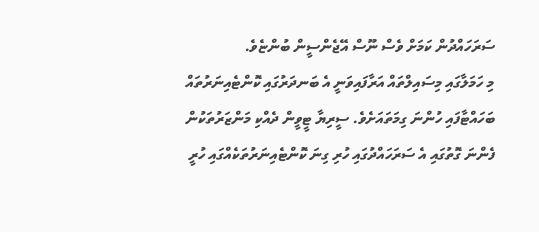ސަރަހައްދުން ކަމަށް ވެސް ނޫސް އޭޖެންސީން ބުންޏެވެ.
މި ހަމަލާގައި މިސައިލްތައް އަރާފައިވަނީ އެ ބަނދަރުގައި ކޮންޓެއިނަރުތައް ބަހައްޓާފައި ހުންނަ ގިމަތައަށެވެ. ސީރިޔާ ޓީވީން ދެއްކި މަންޒަރުތަކުން ފެންނަ ގޮތުގައި އެ ސަރަހައްދުގައި ހުރި ގިނަ ކޮންޓެއިނަރުތަކެއްގައި ހުރީ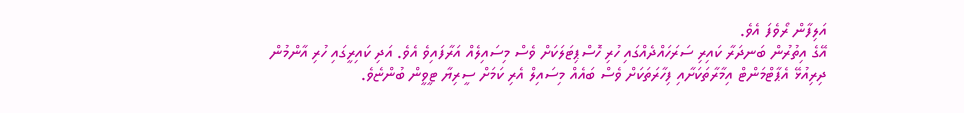އަލިފާން ރޯވެފަ އެވެ.
އޭގެ އިތުރުން ބަނދަރާ ކައިރި ސަރަހައްދެއްގައި ހުރި ހޮސްޕިޓަލަކަށް ވެސް މިސައިލެއް އަރާފައިވެ އެވެ. އަދި ކައިރީގައި ހުރި އާންމުން ދިރިއުޅޭ އެޕާޓްމަންޓް އިމާރާތަކަށާއި ފިހާރަތަކަށް ވެސް ބައެއް މިސައިލް އެރި ކަމަށް ސީރިޔާ ޓީވީން ބުންޏެވެ.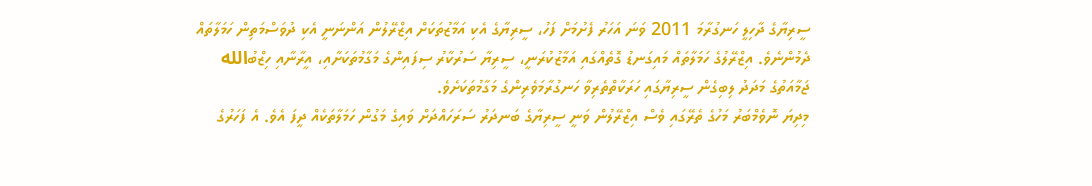ސީރިޔާގެ ދާހިލީ ހަނގުރާމަ 2011 ވަނަ އަހަރު ފެށުމަށް ފަހު، ސީރިޔާގެ އެކި އަމާޒުތަކަށް އިޒްރޭލުން އަންނަނީ އެކި ދުވަސްމަތިން ހަމަލާތައް ދެމުންނެވެ. އިޒްރޭލުގެ ހަމަލާތައް މައިގަނޑު ގޮތެއްގައި އަމާޒުކުރަނީ، ސީރިޔާ ސަރުކާރު ސިފައިންގެ މަގާމުތަކަށާއި، އީރާނާއި ހިޒްބުالله ޖަމާއަތުގެ މަދަދު ލިބިގެން ސީރިޔާގައި ހަރަކާތްތެރިވާ ހަނގުރާމަވެރިންގެ މަގާމުތަކަށެވެ.
މިދިޔަ ނޮވެމްބަރު މަހުގެ ތެރޭގައި ވެސް އިޒްރޭލުން ވަނީ ސީރިޔާގެ ބަނދަރު ސަރަހައްދަށް ވައިގެ މަގުން ހަމަލާތަކެއް ދީފަ އެވެ. އެ ފަހަރުގެ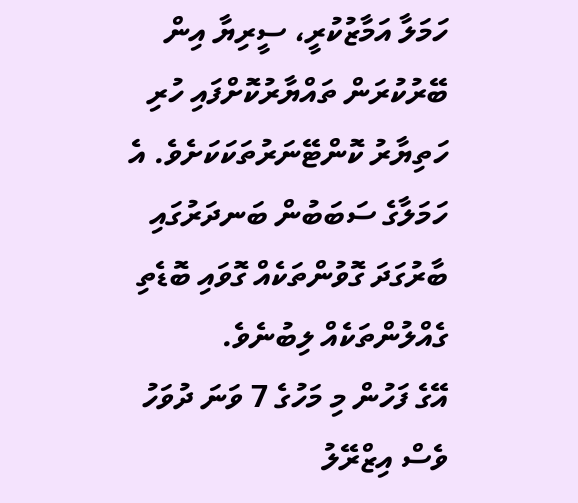ހަމަލާ އަމާޒުކުރީ، ސީރިޔާ އިން ބޭރުކުރަން ތައްޔާރުކޮށްފައި ހުރި ހަތިޔާރު ކޮންޓޭނަރުތަކަކަށެވެ. އެ ހަމަލާގެ ސަބަބުން ބަނދަރުގައި ބާރުގަދަ ގޮވުންތަކެއް ގޮވައި ބޮޑެތި ގެއްލުންތަކެއް ލިބުނެވެ.
އޭގެ ފަހުން މި މަހުގެ 7 ވަނަ ދުވަހު ވެސް އިޒްރޭލު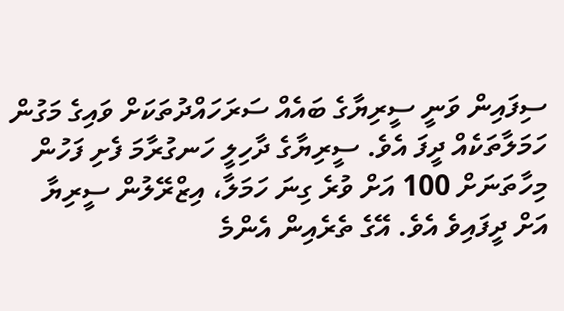ސިފައިން ވަނީ ސީރިޔާގެ ބައެއް ސަރަހައްދުތަކަށް ވައިގެ މަގުން ހަމަލާތަކެއް ދީފަ އެވެ. ސީރިޔާގެ ދާހިލީ ހަނގުރާމަ ފެށި ފަހުން މިހާތަނަށް 100 އަށް ވުރެ ގިނަ ހަމަލާ، އިޒްރޭލުން ސީރިޔާ އަށް ދީފައިވެ އެވެ. އޭގެ ތެރެއިން އެންމެ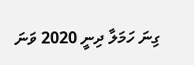ގިނަ ހަމަލާ ދިނީ 2020 ވަނަ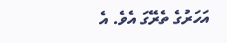އަހަރުގެ ތެރޭގަ އެވެ. އެ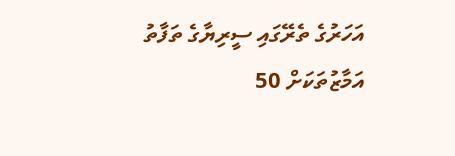އަހަރުގެ ތެރޭގައި ސީރިޔާގެ ތަފާތު އަމާޒުތަކަށް 50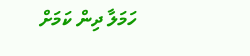ހަމަލާ ދިން ކަމަށް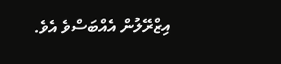އިޒްރޭލުން އެއްބަސްވެ އެވެ.